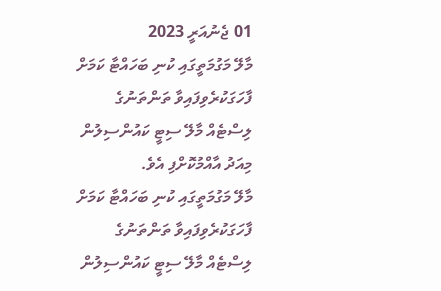01 ޖެނުއަރީ 2023
މާލޭ މަގުމަތީގައި ކުނި ބަހައްޓާ ކަމަށް ފާހަގަކުރެވިފައިވާ ތަންތަނުގެ ލިސްޓެއް މާލޭ ސިޓީ ކައުންސިލުން މިއަދު އާއްމުކޮށްފި އެވެ.
މާލޭ މަގުމަތީގައި ކުނި ބަހައްޓާ ކަމަށް ފާހަގަކުރެވިފައިވާ ތަންތަނުގެ ލިސްޓެއް މާލޭ ސިޓީ ކައުންސިލުން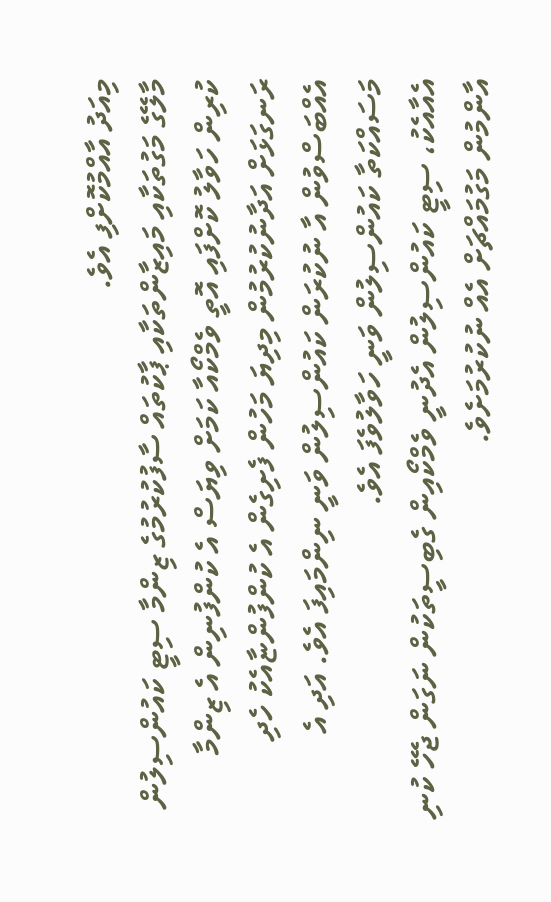މިއަދު އާއްމުކޮށްފި އެވެ.
މާލޭގެ މަގުތަކާއި މައިޒާންތަކާއި ޕާކުތައް ސާފުކުރުމުގެ ޒިންމާ ސިޓީ ކައުންސިލުން ކުރިން ހަވާލު ކޮށްފައި އޮތީ ވެމްކޯއާ ކަމަށް ވިޔަސް އެ ކުންފުނިން އެ ޒިންމާ ރަނގަޅަށް އަދާނުކުރުމުން މިދިޔަ މަހުން ފެށިގެން އެ ކުންފުންޏާއެކު ހެދި އެއްބަސްވުން އާ ނުކުރަން ކައުންސިލުން ވަނީ ނިންމައިފަ އެވެ. އަދި އެ މަސައްކަތާ ކައުންސިލުން ވަނީ ހަވާލުވެފަ އެވެ.
އެއާއެކު، ސިޓީ ކައުންސިލުން އެދުނީ ވެމްކޯއިން ގެބިސީތަކުން ނަގަން ޖެހޭ ކުނި އާންމުން މަގުމައްޗަށް އެއް ނުކުރުމަށެވެ.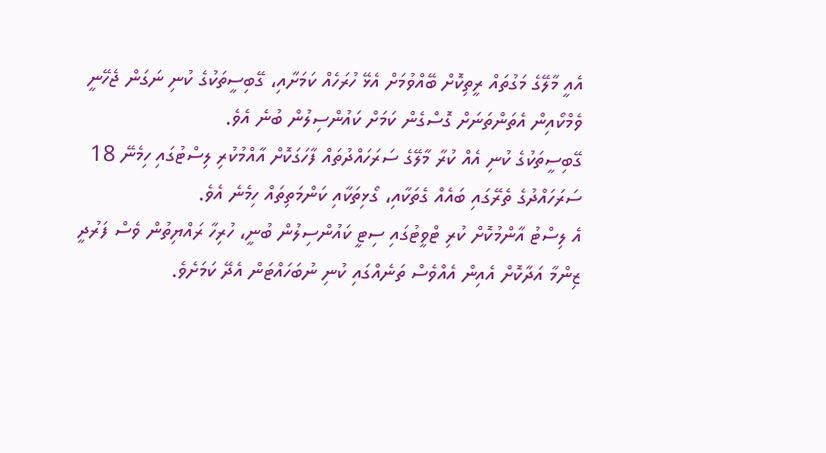އެއީ މާލޭގެ މަގުތައް ރީތިކޮށް ބޭއްވުމަށް އެޅޭ ހުރަހެއް ކަމަށާއި، ގޭބިސީތަކުގެ ކުނި ނަގަން ޖެހޭނީ ވެމްކޯއިން އެތަންތަނަށް ގޮސްގެން ކަމަށް ކައުންސިލުން ބުނެ އެވެ.
ގޭބިސީތަކުގެ ކުނި އެއް ކުރާ މާލޭގެ ސަރަހައްދުތައް ފާހަގަކޮށް އާއްމުކުރި ލިސްޓުގައި ހިމެނޭ 18 ސަރަހައްދުގެ ތެރޭގައި ބައެއް ގެތަކާއި، ގޯޅިތަކާއި ކަންމަތިތައް ހިމެނެ އެވެ.
އެ ލިސްޓު އާންމުކޮށް ކުރި ޓްވީޓުގައި ސިޓީ ކައުންސިލުން ބުނީ، ހުރިހާ ރައްޔިތުން ވެސް ފަރުދީ ޒިންމާ އަދާކޮށް އެއިން އެއްވެސް ތަނެއްގައި ކުނި ނުބަހައްޓަން އެދޭ ކަމަށެވެ.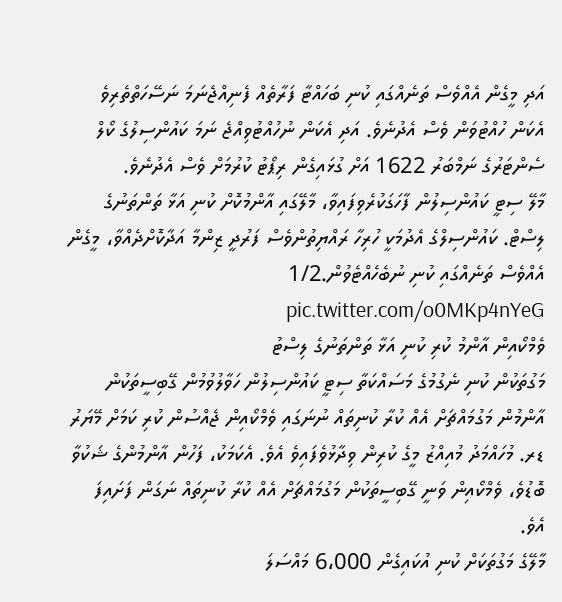އަދި މީގެން އެއްވެސް ތަނެއްގައި ކުނި ބަހައްޓާ ފަރާތެއް ފެނިއްޖެނަމަ ނަސޭހަތްތެރިވެ އެކަން ހުއްޓުވަން ވެސް އެދުނެވެ. އަދި އެކަން ނުހުއްޓުވިއްޖެ ނަމަ ކައުންސިލުގެ ކޯލް ސެންޓަރުގެ ނަމްބަރު 1622 އަށް ގުޅައިގެން ރިޕޯޓު ކުރުމަށް ވެސް އެދުނެވެ.
މާލޭ ސިޓީ ކައުންސިލުން ފާހަގަކުރެވިފައިވާ، މާލޭގައި އާންމުކޮށް ކުނި އަޅާ ތަންތަނުގެ ލިސްޓް. ކައުންސިލްގެ އެދުމަކީ ހުރިހާ ރައްޔިތުންވެސް ފަރުދީ ޒިންމާ އަދާކޮށްދެއްވާ، މީގެން އެއްވެސް ތަނެއްގައި ކުނި ނުބެހެއްޓެވުން.1/2 pic.twitter.com/o0MKp4nYeG
ވެމްކޯއިން އާންމު ކުރި ކުނި އަޅާ ތަންތަނުގެ ލިސްޓު
މަގުތަކުން ކުނި ނެގުމުގެ މަސައްކަތާ ސިޓީ ކައުންސިލުން ހަވާލުވުމުން ގޭބިސީތަކުން އާންމުން މަގުމައްޗަށް އެއް ކުރާ ކުނިތައް ނުނަގައި ވެމްކޯއިން ޖެއްސުން ކުރި ކަމަށް މޭޔަރު ޑރ. މުހައްމަދު މުއިއްޒު މީގެ ކުރިން ވިދާޅުވެފައިވެ އެވެ. އެކަމަކު، ފަހުން އާންމުންގެ ޝަކުވާ ބޮޑުވެ، ވެމްކޯއިން ވަނީ ގޭބިސީތަކުން މަގުމައްޗަށް އެއް ކުރާ ކުނިތައް ނަގަން ފަށައިފަ އެވެ.
މާލޭގެ މަގުތަކަށް ކުނި އުކައިގެން 6،000 މައްސަލަ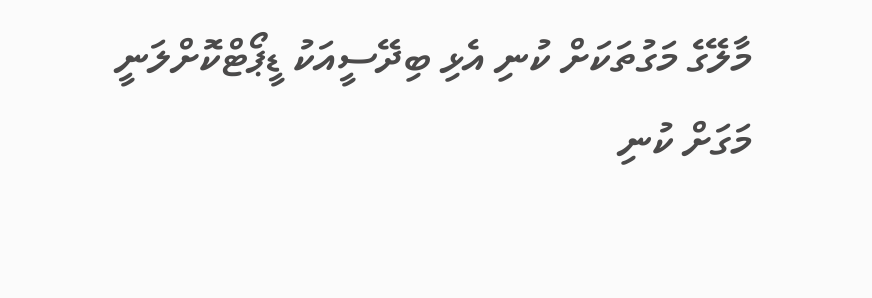މާލޭގެ މަގުތަކަށް ކުނި އެޅި ބިދޭސީއަކު ޑީޕޯޓްކޮށްލަނީ
މަގަށް ކުނި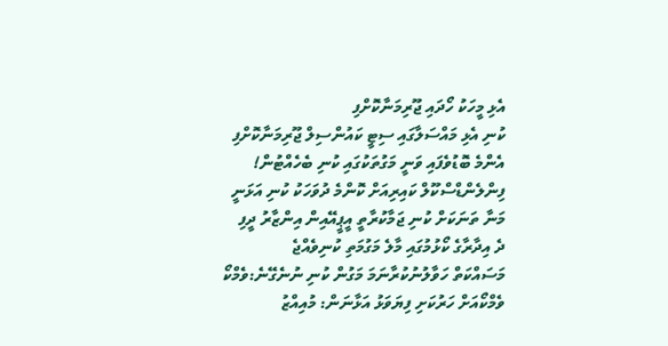އެޅި މީހަކު ހޯދައި ޖޫރިމަނާކޮށްފި
ކުނި އެޅި މައްސަލާގައި ސިޓީ ކައުންސިލް ޖޫރިމަނާކޮށްފި
އެންމެ ބޮޑުވެފައި ވަނީ މަގުތަކުގައި ކުނި ބެހެއްޓުން!
ފިންލެންޑްސްކޫލް ކައިރިއަށް ކޮންމެ ދުވަހަކު ކުނި އަޅަނީ
މަނާ ތަނަކަށް ކުނި ޖަމާކުރާތީ އީޕީއޭއިން އިންޒާރު ދީފި
ދެ އިދާރާގެ ކޯޅުމުގައި މާލެ މަގުމަތި ކުނިވެއްޖެ
މަސައްކަތް ހަވާލުނުކުރާނަމަ މަގުން ކުނި ނުނެގޭނެ:ވެމްކޯ
ވެމްކޯއަށް ހަރުކަށި ފިޔަވަޅު އަޅާނަން: މުއިއްޒު